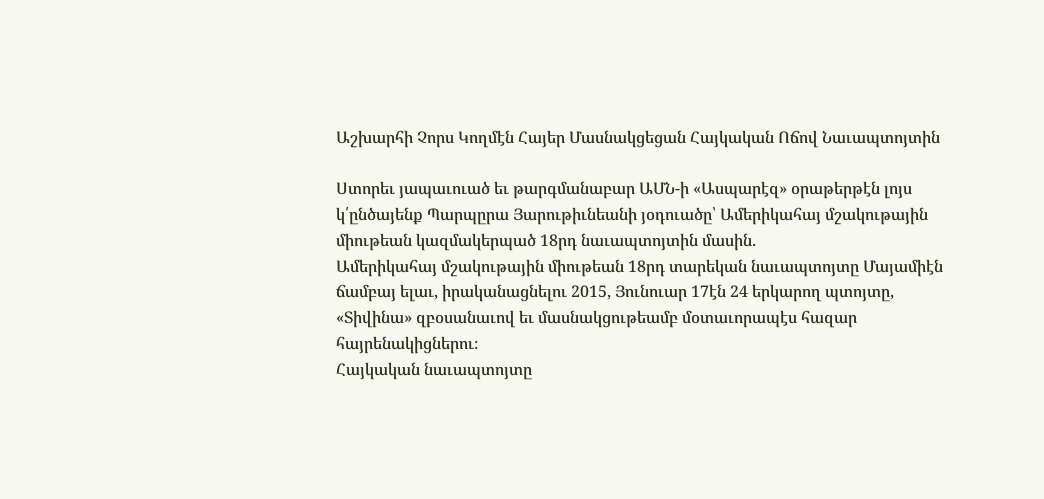Աշխարհի Չորս Կողմէն Հայեր Մասնակցեցան Հայկական Ոճով Նաւապտոյտին

Ստորեւ յապաւուած եւ թարգմանաբար ԱՄՆ-ի «Ասպարէզ» օրաթերթէն լոյս կ՛ընծայենք Պարպըրա Յարութիւնեանի յօդուածը՝ Ամերիկահայ մշակութային միութեան կազմակերպած 18րդ նաւապտոյտին մասին.
Ամերիկահայ մշակութային միութեան 18րդ տարեկան նաւապտոյտը Մայամիէն ճամբայ ելաւ, իրականացնելու 2015, Յունուար 17էն 24 երկարող պտոյտը, «Տիվինա» զբօսանաւով եւ մասնակցութեամբ մօտաւորապէս հազար հայրենակիցներու։
Հայկական նաւապտոյտը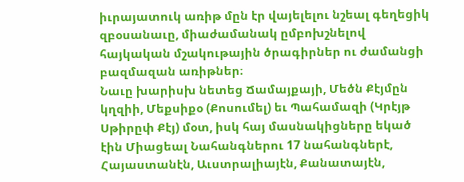իւրայատուկ առիթ մըն էր վայելելու նշեալ գեղեցիկ զբօսանաւը, միաժամանակ ըմբոխշնելով հայկական մշակութային ծրագիրներ ու ժամանցի բազմազան առիթներ։
Նաւը խարիսխ նետեց Ճամայքայի, Մեծն Քէյմըն կղզիի, Մեքսիքօ (Քոսումել) եւ Պահամազի (Կրէյթ Սթիրըփ Քէյ) մօտ, իսկ հայ մասնակիցները եկած էին Միացեալ Նահանգներու 17 նահանգներէ, Հայաստանէն, Աւստրալիայէն, Քանատայէն,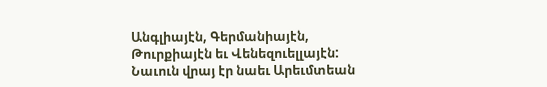Անգլիայէն, Գերմանիայէն, Թուրքիայէն եւ Վենեզուելլայէն:
Նաւուն վրայ էր նաեւ Արեւմտեան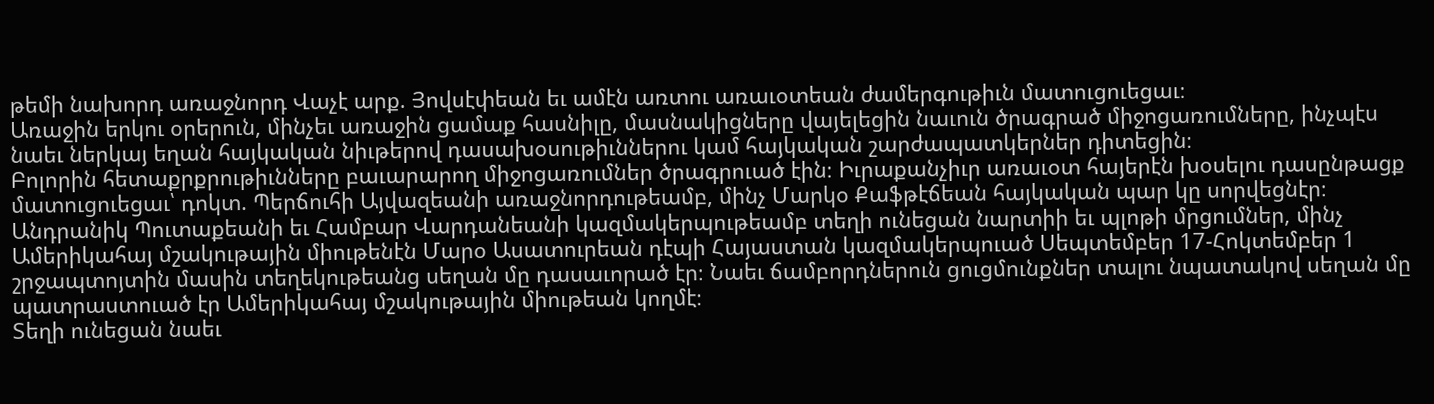թեմի նախորդ առաջնորդ Վաչէ արք. Յովսէփեան եւ ամէն առտու առաւօտեան ժամերգութիւն մատուցուեցաւ։
Առաջին երկու օրերուն, մինչեւ առաջին ցամաք հասնիլը, մասնակիցները վայելեցին նաւուն ծրագրած միջոցառումները, ինչպէս նաեւ ներկայ եղան հայկական նիւթերով դասախօսութիւններու կամ հայկական շարժապատկերներ դիտեցին։
Բոլորին հետաքրքրութիւնները բաւարարող միջոցառումներ ծրագրուած էին։ Իւրաքանչիւր առաւօտ հայերէն խօսելու դասընթացք մատուցուեցաւ՝ դոկտ. Պերճուհի Այվազեանի առաջնորդութեամբ, մինչ Մարկօ Քաֆթէճեան հայկական պար կը սորվեցնէր։ Անդրանիկ Պուտաքեանի եւ Համբար Վարդանեանի կազմակերպութեամբ տեղի ունեցան նարտիի եւ պլոթի մրցումներ, մինչ Ամերիկահայ մշակութային միութենէն Մարօ Ասատուրեան դէպի Հայաստան կազմակերպուած Սեպտեմբեր 17-Հոկտեմբեր 1 շրջապտոյտին մասին տեղեկութեանց սեղան մը դասաւորած էր։ Նաեւ ճամբորդներուն ցուցմունքներ տալու նպատակով սեղան մը պատրաստուած էր Ամերիկահայ մշակութային միութեան կողմէ։
Տեղի ունեցան նաեւ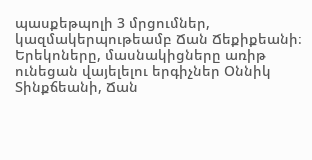պասքեթպոլի 3 մրցումներ, կազմակերպութեամբ Ճան Ճեքիքեանի։
Երեկոները, մասնակիցները առիթ ունեցան վայելելու երգիչներ Օննիկ Տինքճեանի, Ճան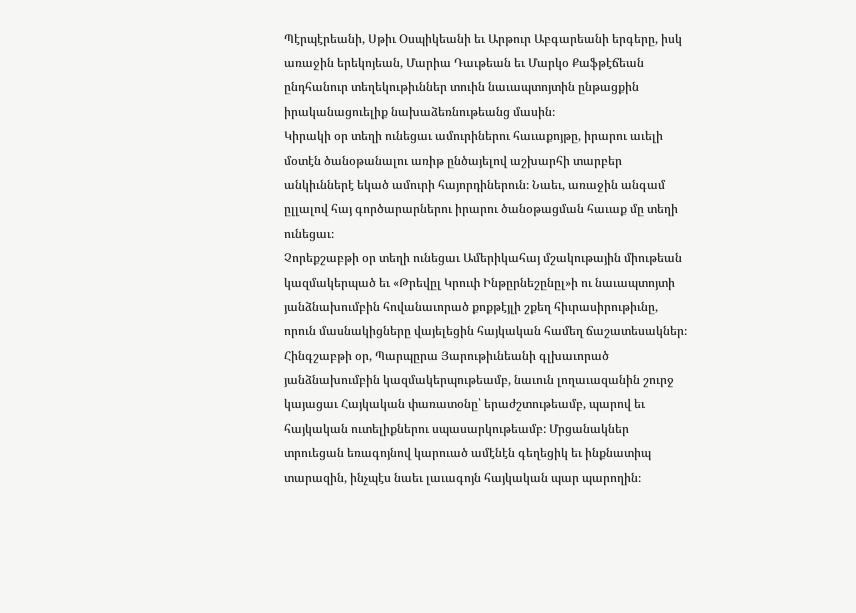Պէրպէրեանի, Սթիւ Օսպիկեանի եւ Արթուր Աբգարեանի երգերը, իսկ առաջին երեկոյեան, Մարիա Դաւթեան եւ Մարկօ Քաֆթէճեան ընդհանուր տեղեկութիւններ տուին նաւապտոյտին ընթացքին իրականացուելիք նախաձեռնութեանց մասին։
Կիրակի օր տեղի ունեցաւ ամուրիներու հաւաքոյթը, իրարու աւելի մօտէն ծանօթանալու առիթ ընծայելով աշխարհի տարբեր անկիւններէ եկած ամուրի հայորդիներուն։ Նաեւ, առաջին անգամ ըլլալով հայ գործարարներու իրարու ծանօթացման հաւաք մը տեղի ունեցաւ։
Չորեքշաբթի օր տեղի ունեցաւ Ամերիկահայ մշակութային միութեան կազմակերպած եւ «Թրեվըլ Կրուփ Ինթըրնեշընըլ»ի ու նաւապտոյտի յանձնախումբին հովանաւորած քոքթէյլի շքեղ հիւրասիրութիւնը, որուն մասնակիցները վայելեցին հայկական համեղ ճաշատեսակներ։
Հինգշաբթի օր, Պարպըրա Յարութիւնեանի գլխաւորած յանձնախումբին կազմակերպութեամբ, նաւուն լողաւազանին շուրջ կայացաւ Հայկական փառատօնը՝ երաժշտութեամբ, պարով եւ հայկական ուտելիքներու սպասարկութեամբ: Մրցանակներ տրուեցան եռագոյնով կարուած ամէնէն գեղեցիկ եւ ինքնատիպ տարազին, ինչպէս նաեւ լաւագոյն հայկական պար պարողին։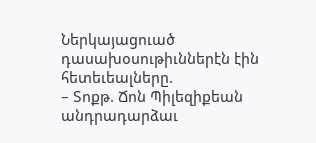Ներկայացուած դասախօսութիւններէն էին հետեւեալները.
– Տոքթ. Ճոն Պիլեզիքեան անդրադարձաւ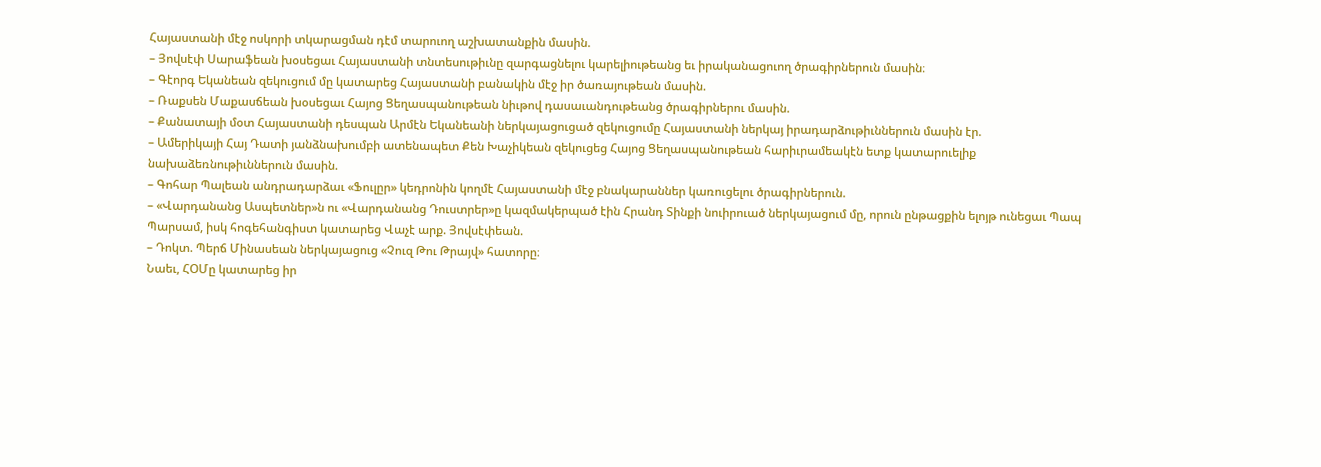Հայաստանի մէջ ոսկորի տկարացման դէմ տարուող աշխատանքին մասին.
– Յովսէփ Սարաֆեան խօսեցաւ Հայաստանի տնտեսութիւնը զարգացնելու կարելիութեանց եւ իրականացուող ծրագիրներուն մասին։
– Գէորգ Եկանեան զեկուցում մը կատարեց Հայաստանի բանակին մէջ իր ծառայութեան մասին.
– Ռաքսեն Մաքասճեան խօսեցաւ Հայոց Ցեղասպանութեան նիւթով դասաւանդութեանց ծրագիրներու մասին.
– Քանատայի մօտ Հայաստանի դեսպան Արմէն Եկանեանի ներկայացուցած զեկուցումը Հայաստանի ներկայ իրադարձութիւններուն մասին էր.
– Ամերիկայի Հայ Դատի յանձնախումբի ատենապետ Քեն Խաչիկեան զեկուցեց Հայոց Ցեղասպանութեան հարիւրամեակէն ետք կատարուելիք նախաձեռնութիւններուն մասին.
– Գոհար Պալեան անդրադարձաւ «Ֆուլըր» կեդրոնին կողմէ Հայաստանի մէջ բնակարաններ կառուցելու ծրագիրներուն.
– «Վարդանանց Ասպետներ»ն ու «Վարդանանց Դուստրեր»ը կազմակերպած էին Հրանդ Տինքի նուիրուած ներկայացում մը, որուն ընթացքին ելոյթ ունեցաւ Պապ Պարսամ, իսկ հոգեհանգիստ կատարեց Վաչէ արք. Յովսէփեան.
– Դոկտ. Պերճ Մինասեան ներկայացուց «Չուզ Թու Թրայվ» հատորը։
Նաեւ, ՀՕՄը կատարեց իր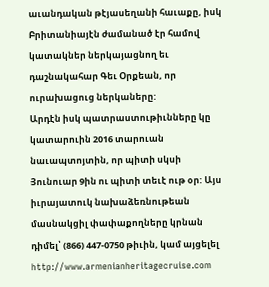աւանդական թէյասեղանի հաւաքը, իսկ Բրիտանիայէն ժամանած էր համով կատակներ ներկայացնող եւ դաշնակահար Գեւ Օրքեան, որ ուրախացուց ներկաները:
Արդէն իսկ պատրաստութիւնները կը կատարուին 2016 տարուան նաւապտոյտին, որ պիտի սկսի Յունուար 9ին ու պիտի տեւէ ութ օր: Այս իւրայատուկ նախաձեռնութեան մասնակցիլ փափաքողները կրնան դիմել՝ (866) 447-0750 թիւին, կամ այցելել http://www.armenianheritagecruise.com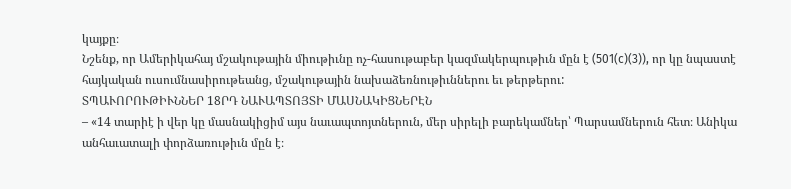կայքը։
Նշենք, որ Ամերիկահայ մշակութային միութիւնը ոչ-հասութաբեր կազմակերպութիւն մըն է (501(c)(3)), որ կը նպաստէ հայկական ուսումնասիրութեանց, մշակութային նախաձեռնութիւններու եւ թերթերու:
ՏՊԱՒՈՐՈՒԹԻՒՆՆԵՐ 18ՐԴ ՆԱՒԱՊՏՈՅՏԻ ՄԱՍՆԱԿԻՑՆԵՐԷՆ
– «14 տարիէ ի վեր կը մասնակիցիմ այս նաւապտոյտներուն, մեր սիրելի բարեկամներ՝ Պարսամներուն հետ։ Անիկա անհաւատալի փորձառութիւն մըն է։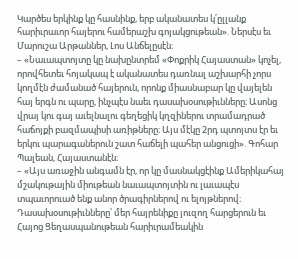Կարծես երկինք կը հասնինք, երբ ականատես կ՛ըլլանք հարիւրաւոր հայերու համերաշխ գոյակցութեան». Ներսէս եւ Մարուշա Արթաններ, Լոս Անճելըսէն։
– «Նաւապտոյտը կը նախընտրեմ «Փոքրիկ Հայաստան» կոչել, որովհետեւ հոյակապ է ականատես դառնալ աշխարհի չորս կողմէն ժամանած հայերուն, որոնք միասնաբար կը վայելեն հայ երգն ու պարը, ինչպէս նաեւ դասախօսութիւնները։ Ասոնց վրայ կու գայ աւելնալու գեղեցիկ կղզիներու տրամադրած հաճոյքի բազմապիսի առիթները։ Այս մէկը 2րդ պտոյտս էր եւ երկու պարագաներուն շատ հաճելի պահեր անցուցի». Գոհար Պալեան, Հայաստանէն։
– «Այս առաջին անգամն էր, որ կը մասնակցէինք Ամերիկահայ մշակութային միութեան նաւապտոյտին ու լաւապէս տպաւորուած ենք անոր ծրագիրներով ու ելոյթներով։ Դասախօսութիւնները՝ մեր հայրենիքը յուզող հարցերուն եւ Հայոց Ցեղասպանութեան հարիւրամեակին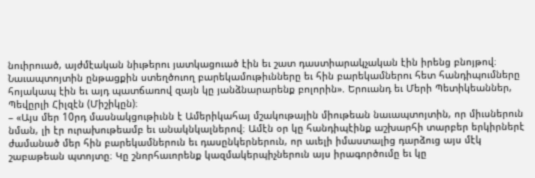նուիրուած, այժմէական նիւթերու յատկացուած էին եւ շատ դաստիարակչական էին իրենց բնոյթով։ Նաւապտոյտին ընթացքին ստեղծուող բարեկամութիւնները եւ հին բարեկամներու հետ հանդիպումները հոյակապ էին եւ այդ պատճառով զայն կը յանձնարարենք բոլորին». Երուանդ եւ Մերի Պետիկեաններ, Պեվըրլի Հիլզէն (Միշիկըն)։
– «Այս մեր 10րդ մասնակցութիւնն է Ամերիկահայ մշակութային միութեան նաւապտոյտին, որ միւսներուն նման, լի էր ուրախութեամբ եւ անակնկալներով։ Ամէն օր կը հանդիպէինք աշխարհի տարբեր երկիրներէ ժամանած մեր հին բարեկամներուն եւ դասընկերներուն, որ աւելի իմաստալից դարձուց այս մէկ շաբաթեան պտոյտը։ Կը շնորհաւորենք կազմակերպիչներուն այս իրագործումը եւ կը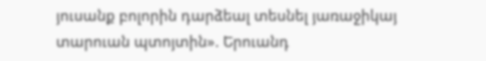յուսանք բոլորին դարձեալ տեսնել յառաջիկայ տարուան պտոյտին». Երուանդ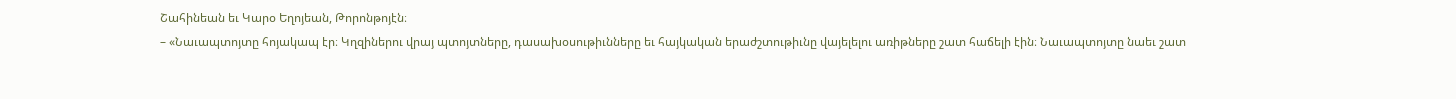Շահինեան եւ Կարօ Եղոյեան, Թորոնթոյէն։
– «Նաւապտոյտը հոյակապ էր։ Կղզիներու վրայ պտոյտները, դասախօսութիւնները եւ հայկական երաժշտութիւնը վայելելու առիթները շատ հաճելի էին։ Նաւապտոյտը նաեւ շատ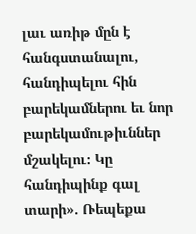լաւ առիթ մըն է հանգստանալու, հանդիպելու հին բարեկամներու եւ նոր բարեկամութիւններ մշակելու։ Կը հանդիպինք գալ տարի». Ռեպեքա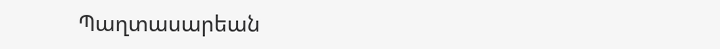Պաղտասարեան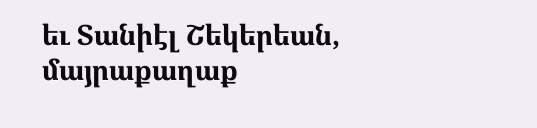եւ Տանիէլ Շեկերեան, մայրաքաղաք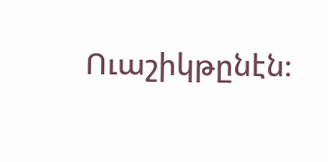Ուաշիկթընէն։